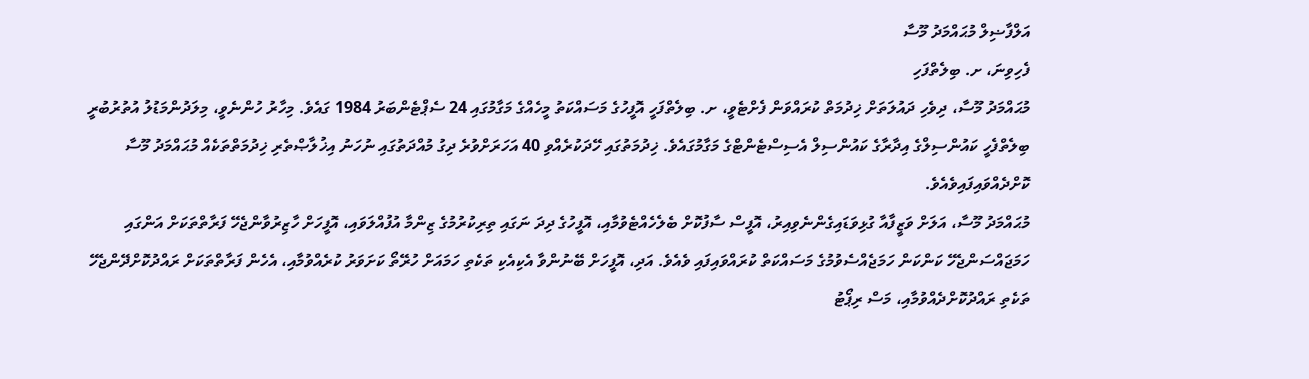އަލްފާޟިލް މުޙައްމަދު މޫސާ
ފެހިވިނަ، ށ. ބިލެތްފަހި
މުޙައްމަދު މޫސާ، ދިވެހި ދައުލަތަށް ޚިދުމަތް ކުރައްވަން ފެށްޓެވީ، ށ. ބިލެތްފަހީ އޮފީހުގެ މަސައްކަތު މީހެއްގެ މަގާމުގައި 24 ސެޕްޓެންބަރު 1984 ގައެވެ. މިހާރު ހުންނެވީ، މިލަދުންމަޑުލު އުތުރުބުރީ ބިލެތްފެހީ ކައުންސިލްގެ އިދާރާގެ ކައުންސިލް އެސިސްޓެންޓްގެ މަގާމުގައެވެ. ޚިދުމަތުގައި ހޭދަކުރެއްވި 40 އަހަރަށްވުރެ ދިގު މުއްދަތުގައި ނުހަނު އިޚުލާޞްތެރި ޚިދުމަތްތަކެއް މުޙައްމަދު މޫސާ ކޮށްދެއްވައިފައިވެއެވެ.
މުޙައްމަދު މޫސާ، އަލަށް ވަޒީފާއާ ގުޅިވަޑައިގެންނެވިއިރު، އޮފީސް ސާފުކޮށް ބެލެހެއްޓެވުމާއި، އޮފީހުގެ ދިދަ ނަގައި ތިރިކުރުމުގެ ޒިންމާ އުފުއްލަވައި، އޮފީހަށް ހާޒިރުވާންޖެހޭ ފަރާތްތަކަށް އަންގައި ހަމަޖައްސަންޖެހޭ ކަންކަން ހަމަޖެއްސެވުމުގެ މަސައްކަތް ކުރައްވައިފައި ވެއެވެ. އަދި، އޮފީހަށް ބޭނުންވާ އެކިއެކި ތަކެތި ހަމައަށް ހުރޭތޯ ކަށަވަރު ކުރެއްވުމާއި، އެހެން ފަރާތްތަކަށް ރައްދުކޮށްދޭންޖެހޭ ތަކެތި ރައްދުކޮށްދެއްވުމާއި، މަސް ރިޕޯޓު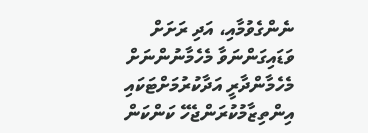ނެންގެވުމާއި، އަދި ރަށަށް ވަޑައިގަންނަވާ މެހެމާނުންނަށް މެހެމާންދާރީ އަދާކުރުމަށްޓަކައި އިންތިޒާމުކުރަންޖެހޭ ކަންކަން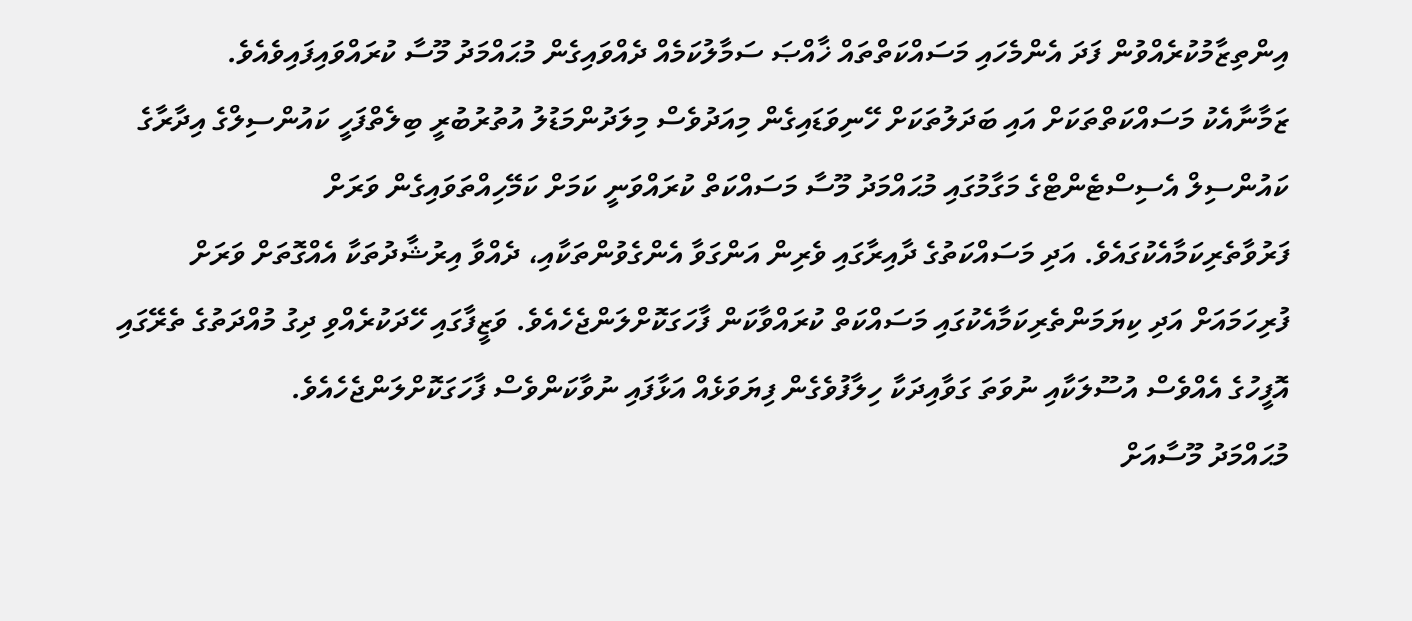އިންތިޒާމުކުރެއްވުން ފަދަ އެންމެހައި މަސައްކަތްތައް ޚާއްޞަ ސަމާލުކަމެއް ދެއްވައިގެން މުޙައްމަދު މޫސާ ކުރައްވައިފައިވެއެވެ.
ޒަމާނާއެކު މަސައްކަތްތަކަށް އައި ބަދަލުތަކަށް ހޭނިވަޑައިގެން މިއަދުވެސް މިލަދުންމަޑުލު އުތުރުބުރީ ބިލެތްފަހީ ކައުންސިލްގެ އިދާރާގެ ކައުންސިލް އެސިސްޓެންޓްގެ މަގާމުގައި މުޙައްމަދު މޫސާ މަސައްކަތް ކުރައްވަނީ ކަމަށް ކަމޭހިއްތަވައިގެން ވަރަށް ފަރުވާތެރިކަމާއެކުގައެވެ. އަދި މަސައްކަތުގެ ދާއިރާގައި ވެރިން އަންގަވާ އެންގެވުންތަކާއި، ދެއްވާ އިރުޝާދުތަކާ އެއްގޮތަށް ވަރަށް ފުރިހަމައަށް އަދި ކިޔަމަންތެރިކަމާއެކުގައި މަސައްކަތް ކުރައްވާކަން ފާހަގަކޮށްލަންޖެހެއެވެ. ވަޒީފާގައި ހޭދަކުރެއްވި ދިގު މުއްދަތުގެ ތެރޭގައި އޮފީހުގެ އެއްވެސް އުސޫލަކާއި ނުވަތަ ގަވާއިދަކާ ހިލާފުވެގެން ފިޔަވަޅެއް އަޅާފައި ނުވާކަންވެސް ފާހަގަކޮށްލަންޖެހެއެވެ.
މުޙައްމަދު މޫސާއަށް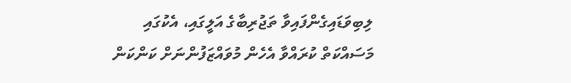ލިބިވަޑައިގެންފައިވާ ތަޖުރިބާގެ އަލީގައި، އެކުގައި މަސައްކަތް ކުރައްވާ އެހެން މުވައްޒަފުންނަށް ކަންކަން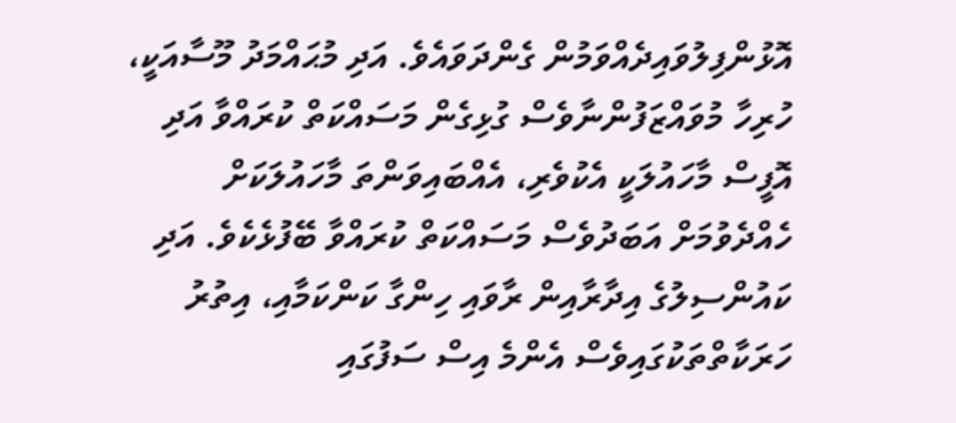އޮޅުންފިލުވައިދެއްވަމުން ގެންދަވައެވެ. އަދި މުޙައްމަދު މޫސާއަކީ، ހުރިހާ މުވައްޒަފުންނާވެސް ގުޅިގެން މަސައްކަތް ކުރައްވާ އަދި އޮފީސް މާހައުލަކީ އެކުވެރި، އެއްބައިވަންތަ މާހައުލަކަށް ހެއްދެވުމަށް އަބަދުވެސް މަސައްކަތް ކުރައްވާ ބޭފުޅެކެވެ. އަދި ކައުންސިލުގެ އިދާރާއިން ރާވައި ހިންގާ ކަންކަމާއި، އިތުރު ހަރަކާތްތަކުގައިވެސް އެންމެ އިސް ސަފުގައި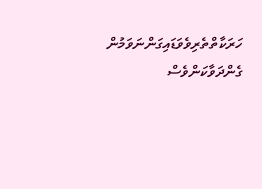ހަރަކާތްތެރިވެވަޑައިގަންނަވަމުން ގެންދަވާކަންވެސް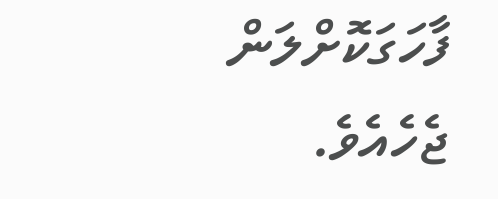ފާހަގަކޮށްލަން ޖެހެއެވެ.